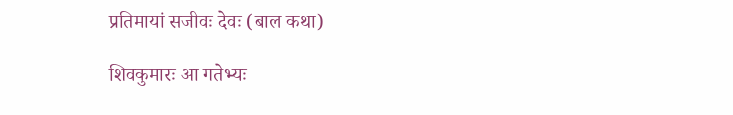प्रतिमायां सजीवः देवः (बाल कथा)

शिवकुमारः आ गतेभ्यः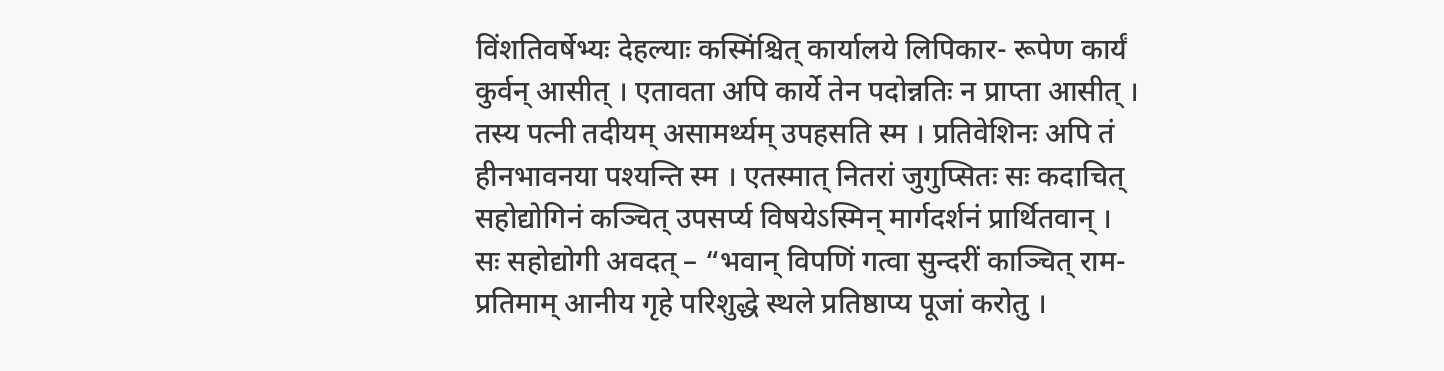विंशतिवर्षेभ्यः देहल्याः कस्मिंश्चित् कार्यालये लिपिकार- रूपेण कार्यं कुर्वन् आसीत् । एतावता अपि कार्ये तेन पदोन्नतिः न प्राप्ता आसीत् । तस्य पत्नी तदीयम् असामर्थ्यम् उपहसति स्म । प्रतिवेशिनः अपि तं हीनभावनया पश्यन्ति स्म । एतस्मात् नितरां जुगुप्सितः सः कदाचित् सहोद्योगिनं कञ्चित् उपसर्प्य विषयेऽस्मिन् मार्गदर्शनं प्रार्थितवान् । सः सहोद्योगी अवदत् – “भवान् विपणिं गत्वा सुन्दरीं काञ्चित् राम- प्रतिमाम् आनीय गृहे परिशुद्धे स्थले प्रतिष्ठाप्य पूजां करोतु ।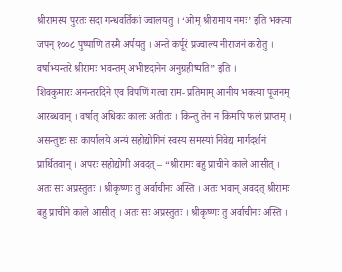श्रीरामस्य पुरतः सदा गन्धवर्तिकां ज्वालयतु । ‘ओम् श्रीरामाय नमः’ इति भक्त्या जपन् १००८ पुष्पाणि तस्मै अर्पयतु । अन्ते कर्पूरं प्रज्वाल्य नीराजनं करोतु । वर्षाभ्यन्तरे श्रीरामः भवन्तम् अभीष्टदानेन अनुग्रहीष्यति” इति ।
शिवकुमारः अनन्तरदिने एव विपणिं गत्वा राम- प्रतिमाम् आनीय भक्त्या पूजनम् आरब्धवान् । वर्षात् अधिकः कालः अतीतः । किन्तु तेन न किमपि फलं प्राप्तम् ।
असन्तुष्टः सः कार्यालये अन्यं सहोद्योगिनं स्वस्य समस्यां निवेद्य मार्गदर्शनं प्रार्थितवान् । अपरः सहोद्योगी अवदत् – “श्रीरामः बहु प्राचीने काले आसीत् । अतः सः अप्रस्तुतः । श्रीकृष्णः तु अर्वाचीनः अस्ति । अतः भवान् अवदत् श्रीरामः बहु प्राचीने काले आसीत् । अतः सः अप्रस्तुतः । श्रीकृष्णः तु अर्वाचीनः अस्ति ।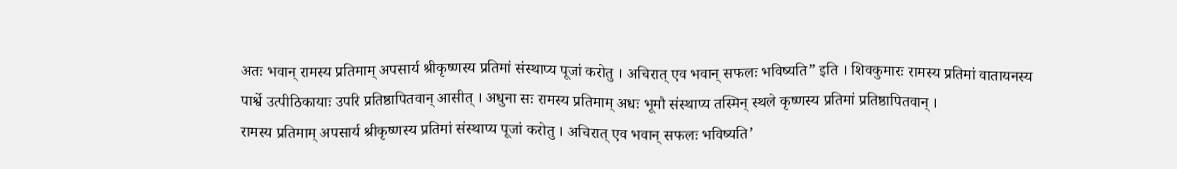अतः भवान् रामस्य प्रतिमाम् अपसार्य श्रीकृष्णस्य प्रतिमां संस्थाप्य पूजां करोतु । अचिरात् एव भवान् सफलः भविष्यति” इति । शिवकुमारः रामस्य प्रतिमां वातायनस्य पार्श्वे उत्पीठिकायाः उपरि प्रतिष्ठापितवान् आसीत् । अधुना सः रामस्य प्रतिमाम् अधः भूमौ संस्थाप्य तस्मिन् स्थले कृष्णस्य प्रतिमां प्रतिष्ठापितवान् ।
रामस्य प्रतिमाम् अपसार्य श्रीकृष्णस्य प्रतिमां संस्थाप्य पूजां करोतु । अचिरात् एव भवान् सफलः भविष्यति’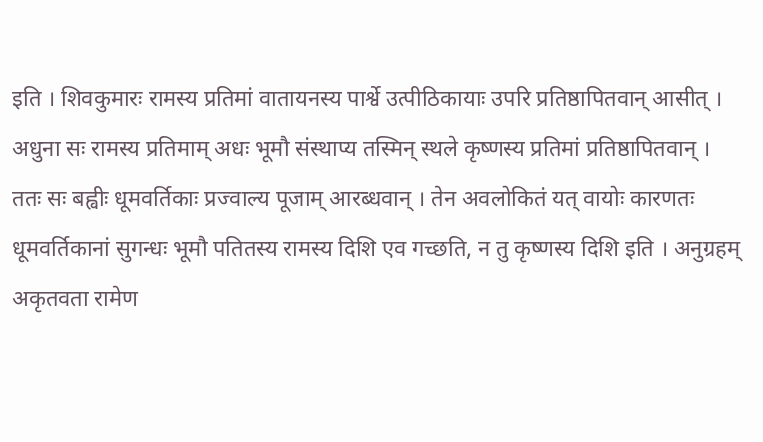इति । शिवकुमारः रामस्य प्रतिमां वातायनस्य पार्श्वे उत्पीठिकायाः उपरि प्रतिष्ठापितवान् आसीत् । अधुना सः रामस्य प्रतिमाम् अधः भूमौ संस्थाप्य तस्मिन् स्थले कृष्णस्य प्रतिमां प्रतिष्ठापितवान् ।
ततः सः बह्वीः धूमवर्तिकाः प्रज्वाल्य पूजाम् आरब्धवान् । तेन अवलोकितं यत् वायोः कारणतः धूमवर्तिकानां सुगन्धः भूमौ पतितस्य रामस्य दिशि एव गच्छति, न तु कृष्णस्य दिशि इति । अनुग्रहम् अकृतवता रामेण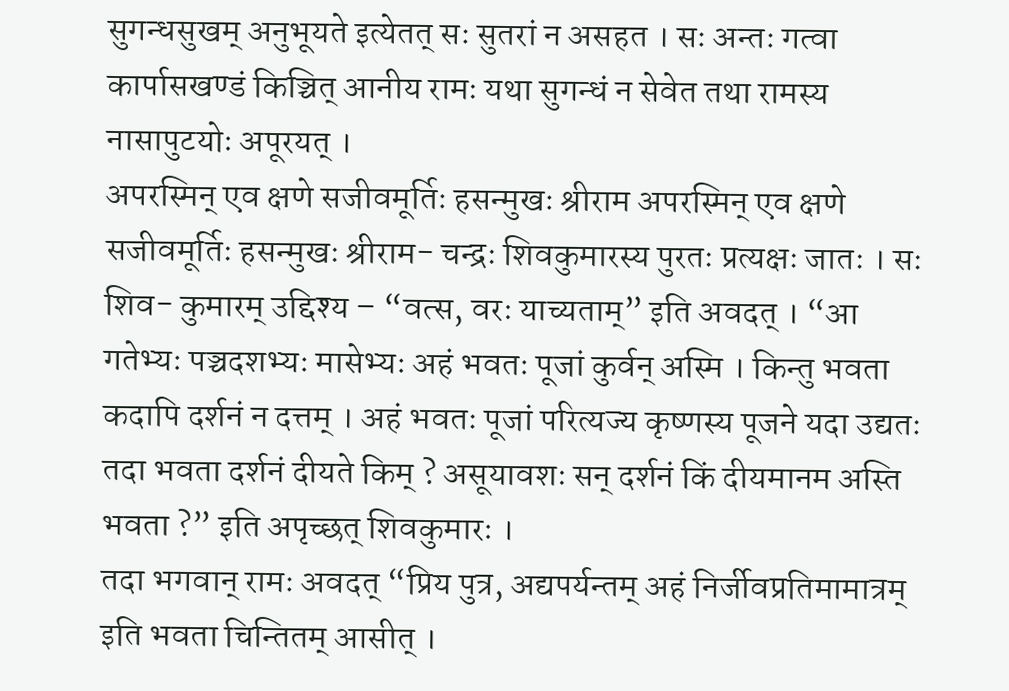सुगन्धसुखम् अनुभूयते इत्येतत् सः सुतरां न असहत । सः अन्तः गत्वा कार्पासखण्डं किञ्चित् आनीय रामः यथा सुगन्धं न सेवेत तथा रामस्य नासापुटयोः अपूरयत् ।
अपरस्मिन् एव क्षणे सजीवमूर्तिः हसन्मुखः श्रीराम अपरस्मिन् एव क्षणे सजीवमूर्तिः हसन्मुखः श्रीराम- चन्द्रः शिवकुमारस्य पुरतः प्रत्यक्षः जातः । सः शिव- कुमारम् उद्दिश्य – “वत्स, वरः याच्यताम्” इति अवदत् । “आ गतेभ्यः पञ्चदशभ्यः मासेभ्यः अहं भवतः पूजां कुर्वन् अस्मि । किन्तु भवता कदापि दर्शनं न दत्तम् । अहं भवतः पूजां परित्यज्य कृष्णस्य पूजने यदा उद्यतः तदा भवता दर्शनं दीयते किम् ? असूयावशः सन् दर्शनं किं दीयमानम अस्ति भवता ?” इति अपृच्छत् शिवकुमारः ।
तदा भगवान् रामः अवदत् “प्रिय पुत्र, अद्यपर्यन्तम् अहं निर्जीवप्रतिमामात्रम् इति भवता चिन्तितम् आसीत् ।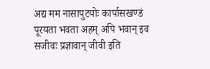अद्य मम नासापुटयोः कार्पासखण्डं पूरयता भवता अहम् अपि भवान् इव सजीवः प्रज्ञावान् जीवी इति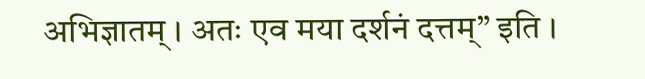अभिज्ञातम् । अतः एव मया दर्शनं दत्तम्” इति ।